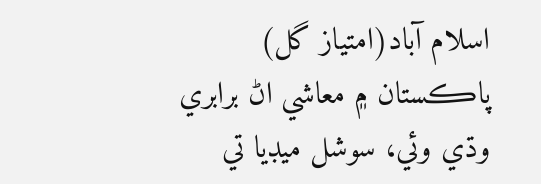اسلام آباد(امتياز گل) پاڪستان ۾ معاشي اڻ برابري وڌي وئي، سوشل ميڊيا تي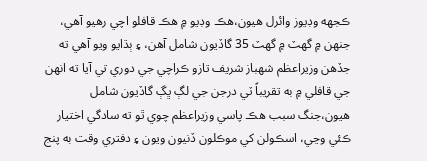ڪجهه وڊيوز وائرل هيون،هڪ وڊيو ۾ هڪ قافلو اچي رهيو آهي، جنهن ۾ گهٽ ۾ گهٽ 35 گاڏيون شامل آهن، ۽ ٻڌايو ويو آهي ته جڏهن وزيراعظم شهباز شريف تازو ڪراچي جي دوري تي آيا ته انهن جي قافلي ۾ به تقريباً ٽي درجن جي لڳ ڀڳ گاڏيون شامل هيون،جنگ سبب هڪ پاسي وزيراعظم چوي ٿو ته سادگي اختيار ڪئي وڃي، اسڪولن کي موڪلون ڏنيون ويون ۽ دفتري وقت به پنج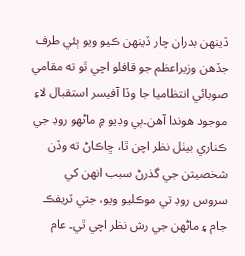ڏينهن بدران چار ڏينهن ڪيو ويو ٻئي طرف جڏهن وزيراعظم جو قافلو اچي ٿو ته مقامي صوبائي انتظاميا جا وڏا آفيسر استقبال لاءِ موجود هوندا آهن۔ٻي وڊيو ۾ ماڻهو روڊ جي ڪناري بيٺل نظر اچن ٿا، ڇاڪاڻ ته وڏن شخصيتن جي گذرڻ سبب انهن کي سروس روڊ تي موڪليو ويو، جتي ٽريفڪ جام ۽ ماڻهن جي رش نظر اچي ٿي۔ عام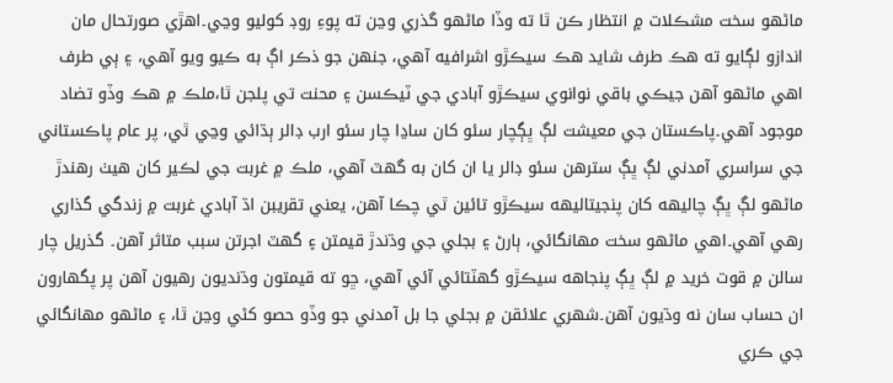ماڻهو سخت مشڪلات ۾ انتظار ڪن ٿا ته وڏا ماڻهو گذري وڃن ته پوءِ روڊ کوليو وڃي۔اهڙي صورتحال مان اندازو لڳايو ته هڪ طرف شايد هڪ سيڪڙو اشرافيه آهي، جنهن جو ذڪر اڳ به ڪيو ويو آهي، ۽ ٻي طرف اهي ماڻهو آهن جيڪي باقي نوانوي سيڪڙو آبادي جي ٽيڪسن ۽ محنت تي پلجن ٿا،ملڪ ۾ هڪ وڏو تضاد موجود آهي۔پاڪستان جي معيشت لڳ ڀڳچار سئو کان ساڍا چار سئو ارب ڊالر ٻڌائي وڃي ٿي، پر عام پاڪستاني جي سراسري آمدني لڳ ڀڳ سترهن سئو ڊالر يا ان کان به گهٽ آهي، ملڪ ۾ غربت جي لڪير کان هيٺ رهندڙ ماڻهو لڳ ڀڳ چاليهه کان پنجيتاليهه سيڪڙو تائين ٿي چڪا آهن، يعني تقريبن اڌ آبادي غربت ۾ زندگي گذاري رهي آهي۔اهي ماڻهو سخت مهانگائي، ٻارڻ ۽ بجلي جي وڌندڙ قيمتن ۽ گهٽ اجرتن سبب متاثر آهن۔ گذريل چار سالن ۾ قوت خريد ۾ لڳ ڀڳ پنجاهه سيڪڙو گهٽتائي آئي آهي، ڇو ته قيمتون وڌنديون رهيون آهن پر پگهارون ان حساب سان نه وڌيون آهن۔شهري علائقن ۾ بجلي جا بل آمدني جو وڏو حصو کڻي وڃن ٿا، ۽ ماڻهو مهانگائي جي ڪري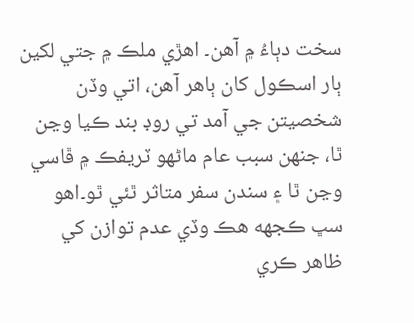سخت دٻاءُ ۾ آهن۔ اهڙي ملڪ ۾ جتي لکين ٻار اسڪول کان ٻاهر آهن، اتي وڏن شخصيتن جي آمد تي روڊ بند ڪيا وڃن ٿا، جنهن سبب عام ماڻهو ٽريفڪ ۾ ڦاسي وڃن ٿا ۽ سندن سفر متاثر ٿئي ٿو۔اهو سڀ ڪجهه هڪ وڏي عدم توازن کي ظاهر ڪري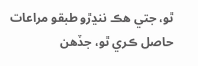ٿو، جتي هڪ ننڍڙو طبقو مراعات حاصل ڪري ٿو، جڏهن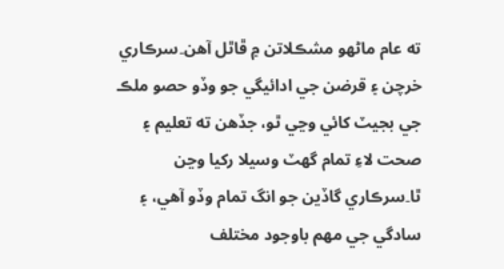ته عام ماڻهو مشڪلاتن ۾ ڦاٿل آهن۔سرڪاري خرچن ۽ قرضن جي ادائيگي جو وڏو حصو ملڪ جي بجيٽ کائي وڃي ٿو، جڏهن ته تعليم ۽ صحت لاءِ تمام گهٽ وسيلا رکيا وڃن ٿا۔سرڪاري گاڏين جو انگ تمام وڏو آهي، ۽ سادگي جي مهم باوجود مختلف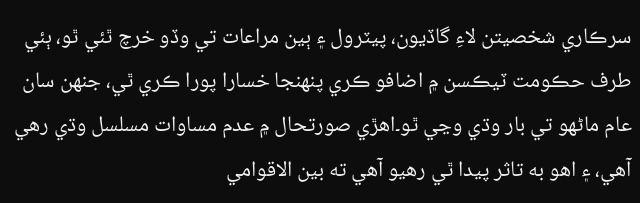سرڪاري شخصيتن لاءِ گاڏيون، پيٽرول ۽ ٻين مراعات تي وڏو خرچ ٿئي ٿو، ٻئي طرف حڪومت ٽيڪسن ۾ اضافو ڪري پنهنجا خسارا پورا ڪري ٿي، جنهن سان عام ماڻهو تي بار وڌي وڃي ٿو۔اهڙي صورتحال ۾ عدم مساوات مسلسل وڌي رهي آهي، ۽ اهو به تاثر پيدا ٿي رهيو آهي ته بين الاقوامي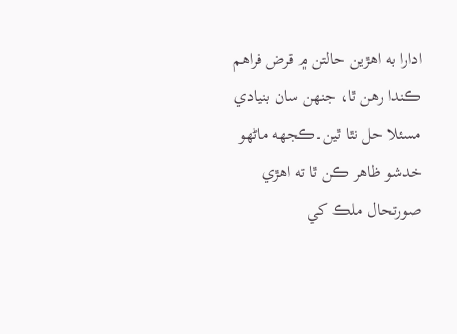ادارا به اهڙين حالتن ۾ قرض فراهم ڪندا رهن ٿا، جنهن سان بنيادي مسئلا حل نٿا ٿين۔ڪجهه ماڻهو خدشو ظاهر ڪن ٿا ته اهڙي صورتحال ملڪ کي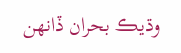وڌيڪ بحران ڏانهن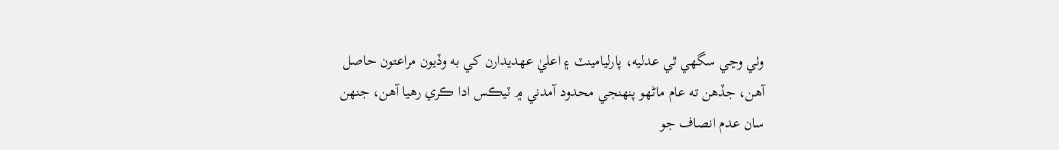وٺي وڃي سگهي ٿي عدليه، پارليامينٽ ۽ اعليٰ عهديدارن کي به وڏيون مراعتون حاصل آهن، جڏهن ته عام ماڻهو پنهنجي محدود آمدني ۾ ٽيڪس ادا ڪري رهيا آهن، جنهن سان عدم انصاف جو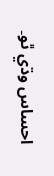احساس وڌي ٿو۔